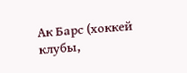Ак Барс (хоккей клубы,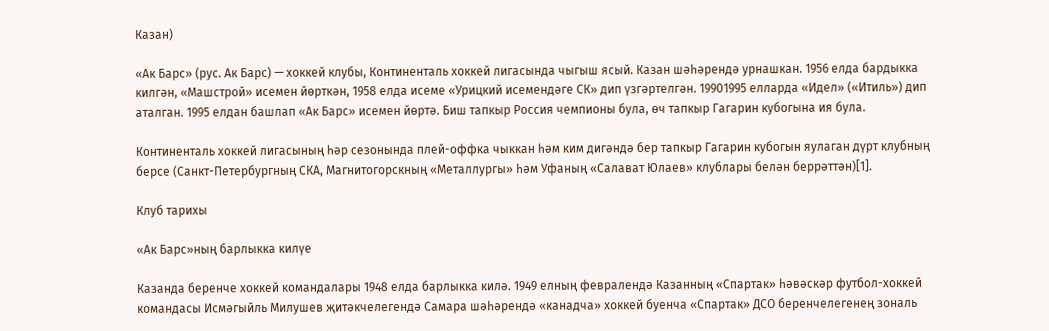Казан)

«Ак Барс» (рус. Ак Барс) — хоккей клубы, Континенталь хоккей лигасында чыгыш ясый. Казан шәһәрендә урнашкан. 1956 елда бардыкка килгән, «Машстрой» исемен йөрткән, 1958 елда исеме «Урицкий исемендәге СК» дип үзгәртелгән. 19901995 елларда «Идел» («Итиль») дип аталган. 1995 елдан башлап «Ак Барс» исемен йөртә. Биш тапкыр Россия чемпионы була, өч тапкыр Гагарин кубогына ия була.

Континенталь хоккей лигасының һәр сезонында плей-оффка чыккан һәм ким дигәндә бер тапкыр Гагарин кубогын яулаган дүрт клубның берсе (Санкт-Петербургның СКА, Магнитогорскның «Металлургы» һәм Уфаның «Салават Юлаев» клублары белән беррәттән)[1].

Клуб тарихы

«Ак Барс»ның барлыкка килүе

Казанда беренче хоккей командалары 1948 елда барлыкка килә. 1949 елның февралендә Казанның «Спартак» һәвәскәр футбол-хоккей командасы Исмәгыйль Милушев җитәкчелегендә Самара шәһәрендә «канадча» хоккей буенча «Спартак» ДСО беренчелегенең зональ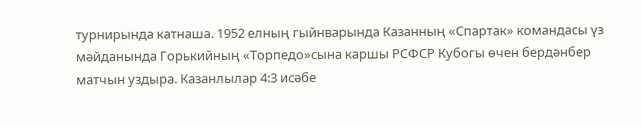турнирында катнаша. 1952 елның гыйнварында Казанның «Спартак» командасы үз мәйданында Горькийның «Торпедо»сына каршы РСФСР Кубогы өчен бердәнбер матчын уздыра. Казанлылар 4:3 исәбе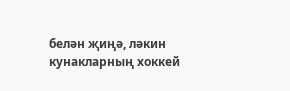белән җиңә, ләкин кунакларның хоккей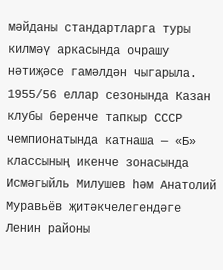мәйданы стандартларга туры килмәү аркасында очрашу нәтиҗәсе гамәлдән чыгарыла. 1955/56 еллар сезонында Казан клубы беренче тапкыр СССР чемпионатында катнаша — «Б» классының икенче зонасында Исмәгыйль Милушев һәм Анатолий Муравьёв җитәкчелегендәге Ленин районы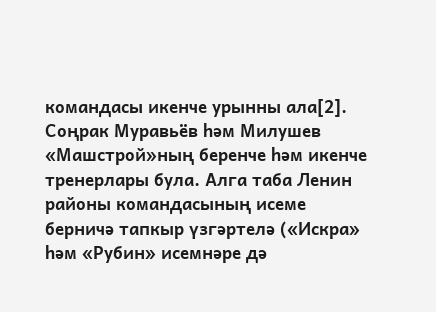командасы икенче урынны ала[2]. Соңрак Муравьёв һәм Милушев «Машстрой»ның беренче һәм икенче тренерлары була. Алга таба Ленин районы командасының исеме берничә тапкыр үзгәртелә («Искра» һәм «Рубин» исемнәре дә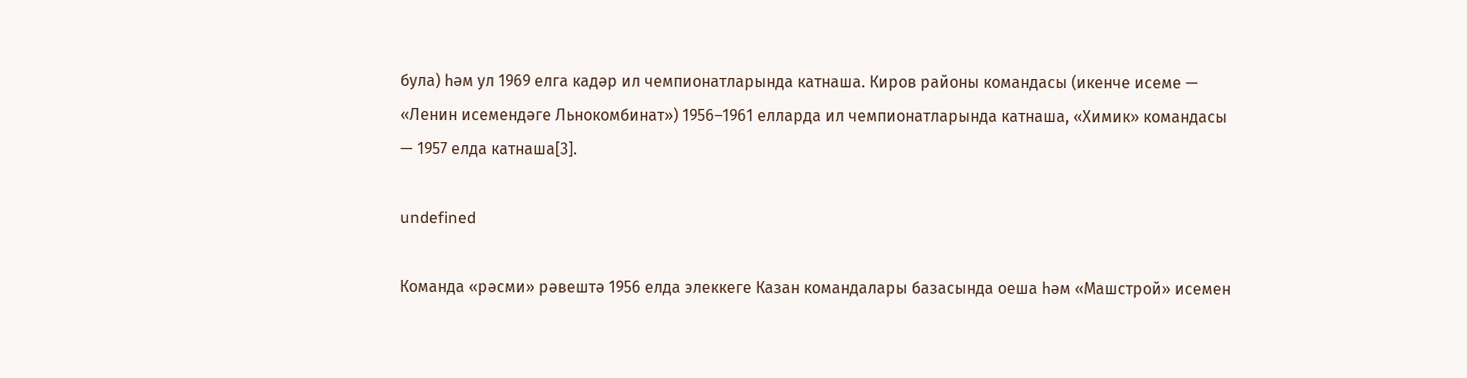була) һәм ул 1969 елга кадәр ил чемпионатларында катнаша. Киров районы командасы (икенче исеме — «Ленин исемендәге Льнокомбинат») 1956–1961 елларда ил чемпионатларында катнаша, «Химик» командасы — 1957 елда катнаша[3].

undefined

Команда «рәсми» рәвештә 1956 елда элеккеге Казан командалары базасында оеша һәм «Машстрой» исемен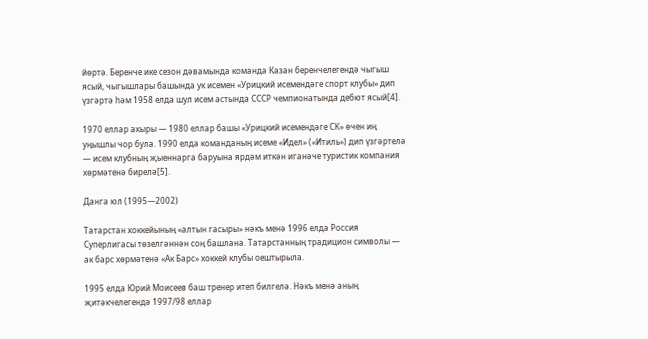йөртә. Беренче ике сезон дәвамында команда Казан беренчелегендә чыгыш ясый, чыгышлары башында ук исемен «Урицкий исемендәге спорт клубы» дип үзгәртә һәм 1958 елда шул исем астында СССР чемпионатында дебют ясый[4].

1970 еллар ахыры — 1980 еллар башы «Урицкий исемендәге СК» өчен иң уңышлы чор була. 1990 елда команданың исеме «Идел» («Итиль») дип үзгәртелә — исем клубның җыеннарга баруына ярдәм иткән иганәче туристик компания хөрмәтенә бирелә[5].

Данга юл (1995—2002)

Татарстан хоккейының «алтын гасыры» нәкъ менә 1996 елда Россия Суперлигасы төзелгәннән соң башлана. Татарстанның традицион символы — ак барс хөрмәтенә «Ак Барс» хоккей клубы оештырыла.

1995 елда Юрий Моисеев баш тренер итеп билгелә. Нәкъ менә аның җитәкчелегендә 1997/98 еллар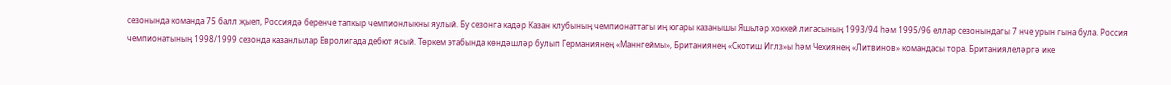сезонында команда 75 балл җыеп, Россиядә беренче тапкыр чемпионлыкны яулый. Бу сезонга кадәр Казан клубының чемпионаттагы иң югары казанышы Яшьләр хоккей лигасының 1993/94 һәм 1995/96 еллар сезонындагы 7 нче урын гына була. Россия чемпионатының 1998/1999 сезонда казанлылар Евролигада дебют ясый. Төркем этабында көндәшләр булып Германиянең «Маннгеймы», Британиянең «Скотиш Иглз»ы һәм Чехиянең «Литвинов» командасы тора. Британиялеләргә ике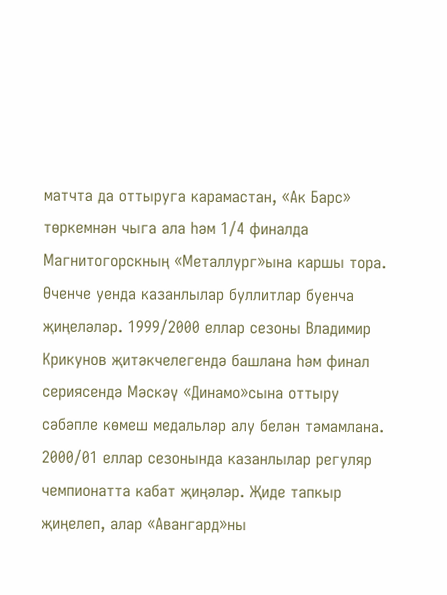матчта да оттыруга карамастан, «Ак Барс» төркемнән чыга ала һәм 1/4 финалда Магнитогорскның «Металлург»ына каршы тора. Өченче уенда казанлылар буллитлар буенча җиңеләләр. 1999/2000 еллар сезоны Владимир Крикунов җитәкчелегендә башлана һәм финал сериясендә Мәскәү «Динамо»сына оттыру сәбәпле көмеш медальләр алу белән тәмамлана. 2000/01 еллар сезонында казанлылар регуляр чемпионатта кабат җиңәләр. Җиде тапкыр җиңелеп, алар «Авангард»ны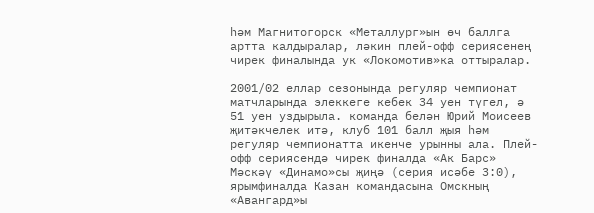һәм Магнитогорск «Металлург»ын өч баллга артта калдыралар, ләкин плей-офф сериясенең чирек финалында ук «Локомотив»ка оттыралар.

2001/02 еллар сезонында регуляр чемпионат матчларында элеккеге кебек 34 уен түгел, ә 51 уен уздырыла. команда белән Юрий Моисеев җитәкчелек итә, клуб 101 балл җыя һәм регуляр чемпионатта икенче урынны ала. Плей-офф сериясендә чирек финалда «Ак Барс» Мәскәү «Динамо»сы җиңә (серия исәбе 3:0), ярымфиналда Казан командасына Омскның «Авангард»ы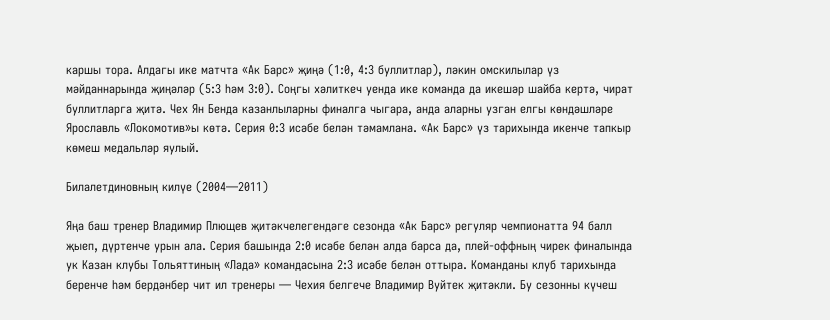каршы тора. Алдагы ике матчта «Ак Барс» җиңә (1:0, 4:3 буллитлар), ләкин омскилылар үз мәйданнарында җиңәләр (5:3 һәм 3:0). Соңгы хәлиткеч уенда ике команда да икешәр шайба кертә, чират буллитларга җитә. Чех Ян Бенда казанлыларны финалга чыгара, анда аларны узган елгы көндәшләре Ярославль «Локомотив»ы көтә. Серия 0:3 исәбе белән тәмамлана. «Ак Барс» үз тарихында икенче тапкыр көмеш медальләр яулый.

Билалетдиновның килүе (2004—2011)

Яңа баш тренер Владимир Плющев җитәкчелегендәге сезонда «Ак Барс» регуляр чемпионатта 94 балл җыеп, дүртенче урын ала. Серия башында 2:0 исәбе белән алда барса да, плей-оффның чирек финалында ук Казан клубы Тольяттиның «Лада» командасына 2:3 исәбе белән оттыра. Команданы клуб тарихында беренче һәм бердәнбер чит ил тренеры — Чехия белгече Владимир Вуйтек җитәкли. Бу сезонны күчеш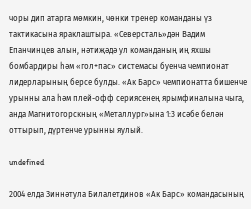чоры дип атарга мөмкин, чөнки тренер команданы үз тактикасына яраклаштыра. «Северсталь»дән Вадим Епанчинцев алын, нәтиҗәдә ул команданың иң яхшы бомбардиры һәм «гол+пас» системасы буенча чемпионат лидерларының берсе булды. «Ак Барс» чемпионатта бишенче урынны ала һәм плей-офф сериясенең ярымфиналына чыга, анда Магнитогорскның «Металлург»ына 1:3 исәбе белән оттырып, дүртенче урынны яулый.

undefined

2004 елда Зиннәтула Билалетдинов «Ак Барс» командасының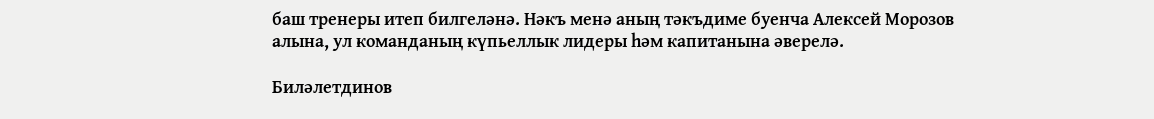баш тренеры итеп билгеләнә. Нәкъ менә аның тәкъдиме буенча Алексей Морозов алына, ул команданың күпьеллык лидеры һәм капитанына әверелә.

Биләлетдинов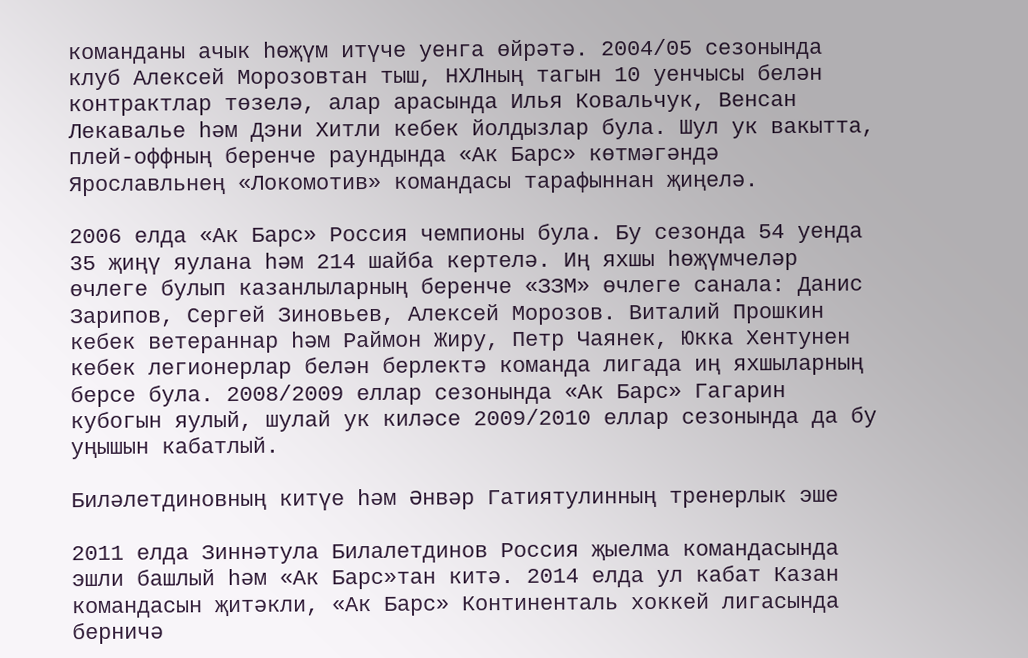команданы ачык һөҗүм итүче уенга өйрәтә. 2004/05 сезонында клуб Алексей Морозовтан тыш, НХЛның тагын 10 уенчысы белән контрактлар төзелә, алар арасында Илья Ковальчук, Венсан Лекавалье һәм Дэни Хитли кебек йолдызлар була. Шул ук вакытта, плей-оффның беренче раундында «Ак Барс» көтмәгәндә Ярославльнең «Локомотив» командасы тарафыннан җиңелә.

2006 елда «Ак Барс» Россия чемпионы була. Бу сезонда 54 уенда 35 җиңү яулана һәм 214 шайба кертелә. Иң яхшы һөҗүмчеләр өчлеге булып казанлыларның беренче «ЗЗМ» өчлеге санала: Данис Зарипов, Сергей Зиновьев, Алексей Морозов. Виталий Прошкин кебек ветераннар һәм Раймон Жиру, Петр Чаянек, Юкка Хентунен кебек легионерлар белән берлектә команда лигада иң яхшыларның берсе була. 2008/2009 еллар сезонында «Ак Барс» Гагарин кубогын яулый, шулай ук киләсе 2009/2010 еллар сезонында да бу уңышын кабатлый.

Биләлетдиновның китүе һәм Әнвәр Гатиятулинның тренерлык эше

2011 елда Зиннәтула Билалетдинов Россия җыелма командасында эшли башлый һәм «Ак Барс»тан китә. 2014 елда ул кабат Казан командасын җитәкли, «Ак Барс» Континенталь хоккей лигасында берничә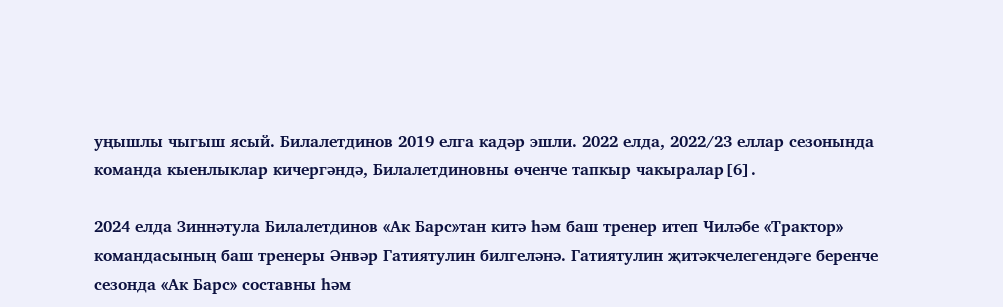уңышлы чыгыш ясый. Билалетдинов 2019 елга кадәр эшли. 2022 елда, 2022/23 еллар сезонында команда кыенлыклар кичергәндә, Билалетдиновны өченче тапкыр чакыралар[6].

2024 елда Зиннәтула Билалетдинов «Ак Барс»тан китә һәм баш тренер итеп Чиләбе «Трактор» командаcының баш тренеры Әнвәр Гатиятулин билгеләнә. Гатиятулин җитәкчелегендәге беренче сезонда «Ак Барс» составны һәм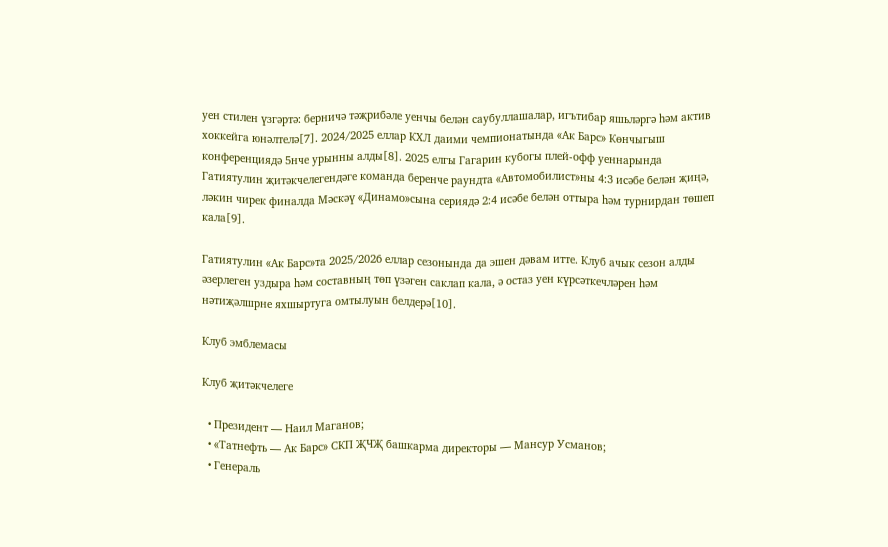уен стилен үзгәртә: берничә тәҗрибәле уенчы белән саубуллашалар, игътибар яшьләргә һәм актив хоккейга юнәлтелә[7]. 2024/2025 еллар КХЛ даими чемпионатында «Ак Барс» Көнчыгыш конференциядә 5нче урынны алды[8]. 2025 елгы Гагарин кубогы плей-офф уеннарында Гатиятулин җитәкчелегендәге команда беренче раундта «Автомобилист»ны 4:3 исәбе белән җиңә, ләкин чирек финалда Мәскәү «Динамо»сына сериядә 2:4 исәбе белән оттыра һәм турнирдан төшеп кала[9].

Гатиятулин «Ак Барс»та 2025/2026 еллар сезонында да эшен дәвам итте. Клуб ачык сезон алды әзерлеген уздыра һәм составның төп үзәген саклап кала, ә остаз уен күрсәткечләрен һәм нәтиҗәлшрне яхшыртуга омтылуын белдерә[10].

Клуб эмблемасы

Клуб җитәкчелеге

  • Президент — Наил Маганов;
  • «Татнефть — Ак Барс» СКП ҖЧҖ башкарма директоры — Мансур Усманов;
  • Генераль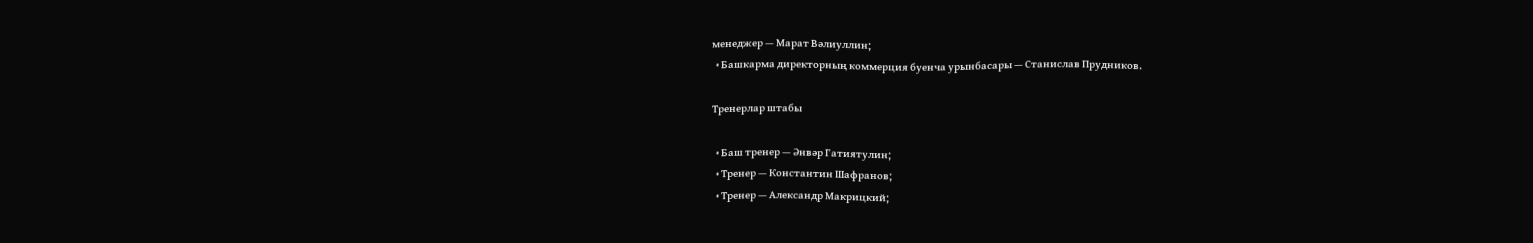менеджер — Марат Вәлиуллин;
  • Башкарма директорның коммерция буенча урынбасары — Станислав Прудников.

Тренерлар штабы

  • Баш тренер — Әнвәр Гатиятулин;
  • Тренер — Константин Шафранов;
  • Тренер — Александр Макрицкий;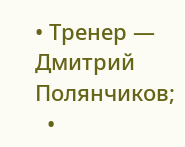• Тренер — Дмитрий Полянчиков;
  •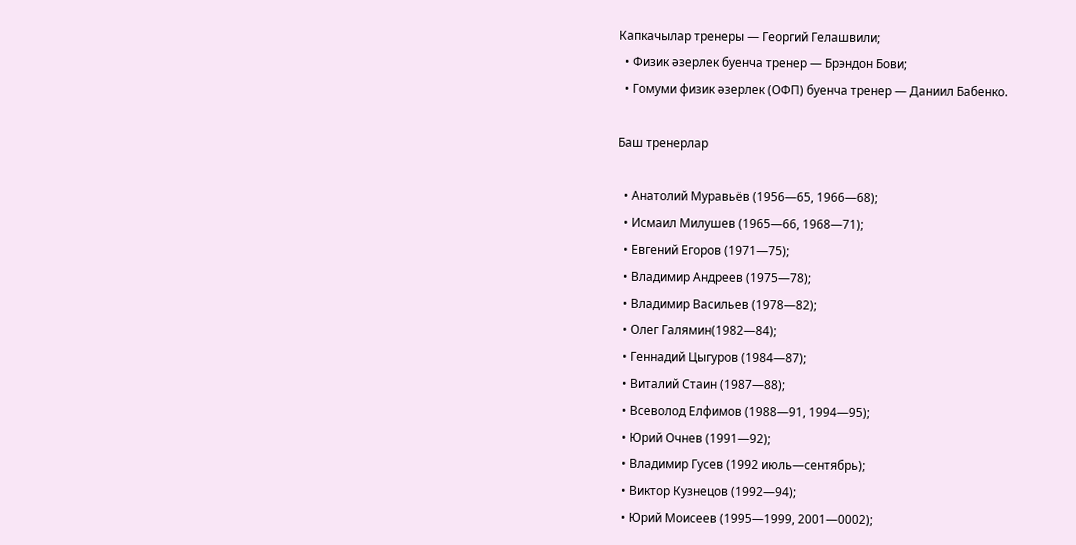Капкачылар тренеры — Георгий Гелашвили;
  • Физик әзерлек буенча тренер — Брэндон Бови;
  • Гомуми физик әзерлек (ОФП) буенча тренер — Даниил Бабенко.

Баш тренерлар

  • Анатолий Муравьёв (1956—65, 1966—68);
  • Исмаил Милушев (1965—66, 1968—71);
  • Евгений Егоров (1971—75);
  • Владимир Андреев (1975—78);
  • Владимир Васильев (1978—82);
  • Олег Галямин(1982—84);
  • Геннадий Цыгуров (1984—87);
  • Виталий Стаин (1987—88);
  • Всеволод Елфимов (1988—91, 1994—95);
  • Юрий Очнев (1991—92);
  • Владимир Гусев (1992 июль—сентябрь);
  • Виктор Кузнецов (1992—94);
  • Юрий Моисеев (1995—1999, 2001—0002);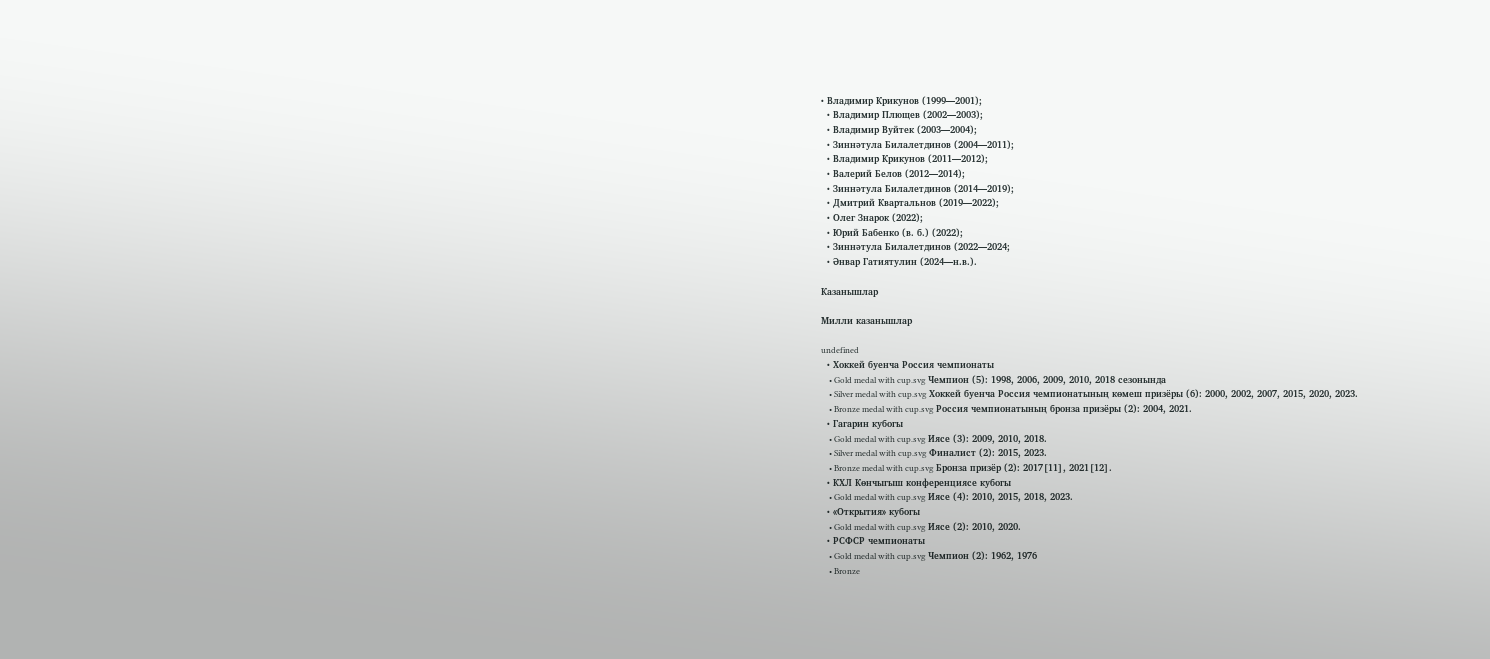• Владимир Крикунов (1999—2001);
  • Владимир Плющев (2002—2003);
  • Владимир Вуйтек (2003—2004);
  • Зиннәтула Билалетдинов (2004—2011);
  • Владимир Крикунов (2011—2012);
  • Валерий Белов (2012—2014);
  • Зиннәтула Билалетдинов (2014—2019);
  • Дмитрий Квартальнов (2019—2022);
  • Олег Знарок (2022);
  • Юрий Бабенко (в. б.) (2022);
  • Зиннәтула Билалетдинов (2022—2024;
  • Әнвар Гатиятулин (2024—н.в.).

Казанышлар

Милли казанышлар

undefined
  • Хоккей буенча Россия чемпионаты
    • Gold medal with cup.svg Чемпион (5): 1998, 2006, 2009, 2010, 2018 сезонында
    • Silver medal with cup.svg Хоккей буенча Россия чемпионатының көмеш призёры (6): 2000, 2002, 2007, 2015, 2020, 2023.
    • Bronze medal with cup.svg Россия чемпионатының бронза призёры (2): 2004, 2021.
  • Гагарин кубогы
    • Gold medal with cup.svg Иясе (3): 2009, 2010, 2018.
    • Silver medal with cup.svg Финалист (2): 2015, 2023.
    • Bronze medal with cup.svg Бронза призёр (2): 2017[11], 2021[12].
  • КХЛ Көнчыгыш конференциясе кубогы
    • Gold medal with cup.svg Иясе (4): 2010, 2015, 2018, 2023.
  • «Открытия» кубогы
    • Gold medal with cup.svg Иясе (2): 2010, 2020.
  • РСФСР чемпионаты
    • Gold medal with cup.svg Чемпион (2): 1962, 1976
    • Bronze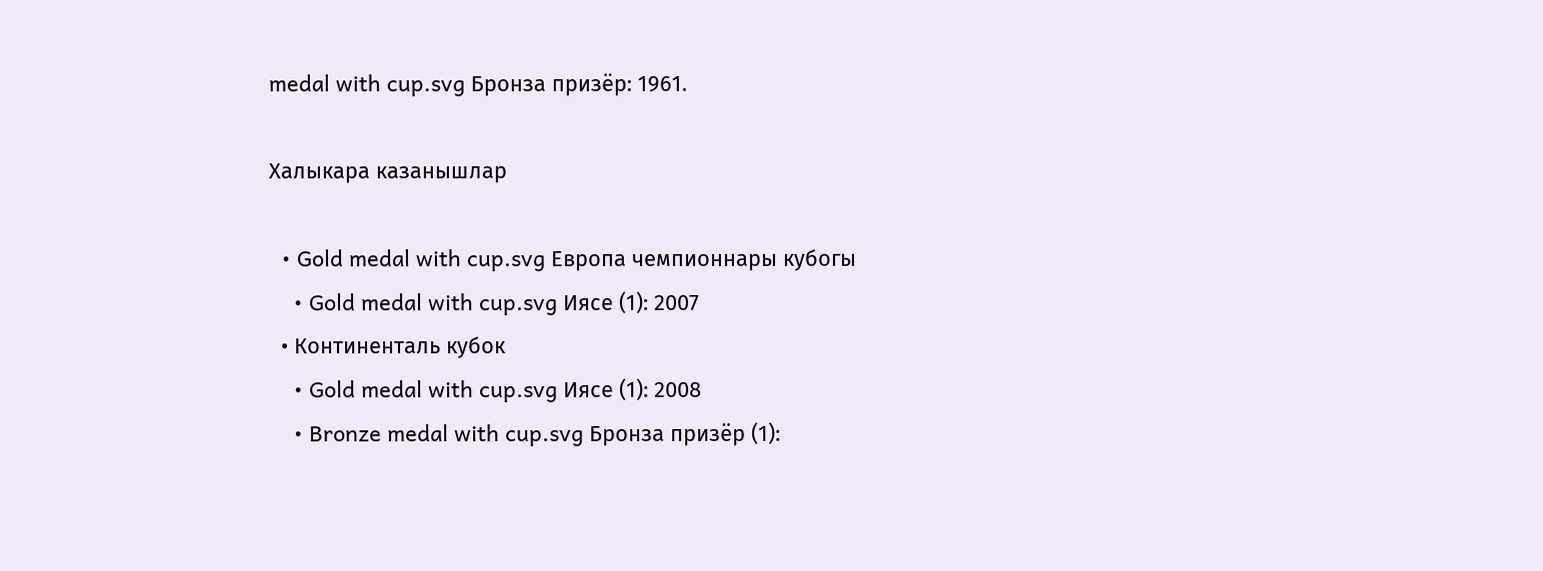medal with cup.svg Бронза призёр: 1961.

Халыкара казанышлар

  • Gold medal with cup.svg Европа чемпионнары кубогы
    • Gold medal with cup.svg Иясе (1): 2007
  • Континенталь кубок
    • Gold medal with cup.svg Иясе (1): 2008
    • Bronze medal with cup.svg Бронза призёр (1):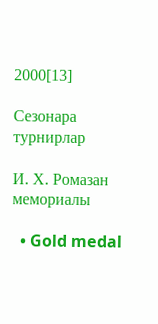2000[13]

Сезонара турнирлар

И. Х. Ромазан мемориалы

  • Gold medal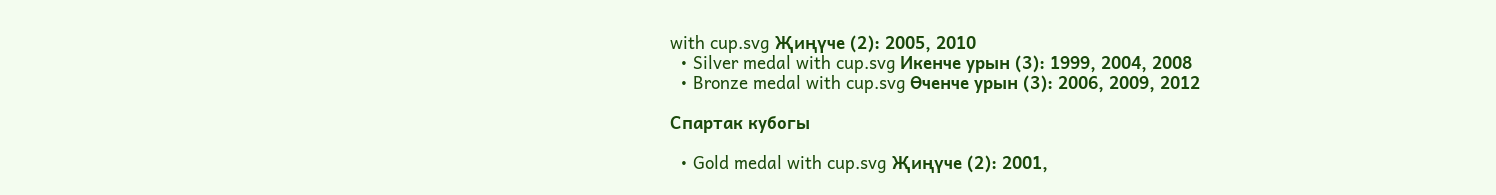with cup.svg Җиңүче (2): 2005, 2010
  • Silver medal with cup.svg Икенче урын (3): 1999, 2004, 2008
  • Bronze medal with cup.svg Өченче урын (3): 2006, 2009, 2012

Спартак кубогы

  • Gold medal with cup.svg Җиңүче (2): 2001,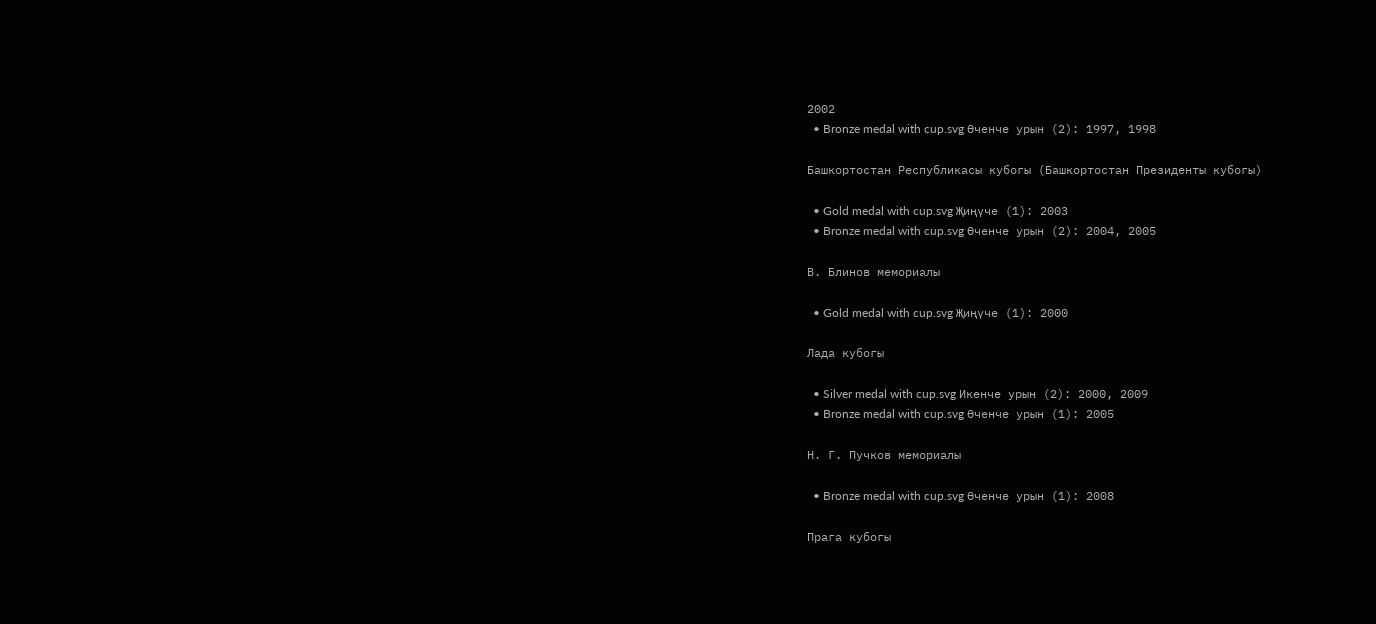2002
  • Bronze medal with cup.svg Өченче урын (2): 1997, 1998

Башкортостан Республикасы кубогы (Башкортостан Президенты кубогы)

  • Gold medal with cup.svg Җиңүче (1): 2003
  • Bronze medal with cup.svg Өченче урын (2): 2004, 2005

В. Блинов мемориалы

  • Gold medal with cup.svg Җиңүче (1): 2000

Лада кубогы

  • Silver medal with cup.svg Икенче урын (2): 2000, 2009
  • Bronze medal with cup.svg Өченче урын (1): 2005

Н. Г. Пучков мемориалы

  • Bronze medal with cup.svg Өченче урын (1): 2008

Прага кубогы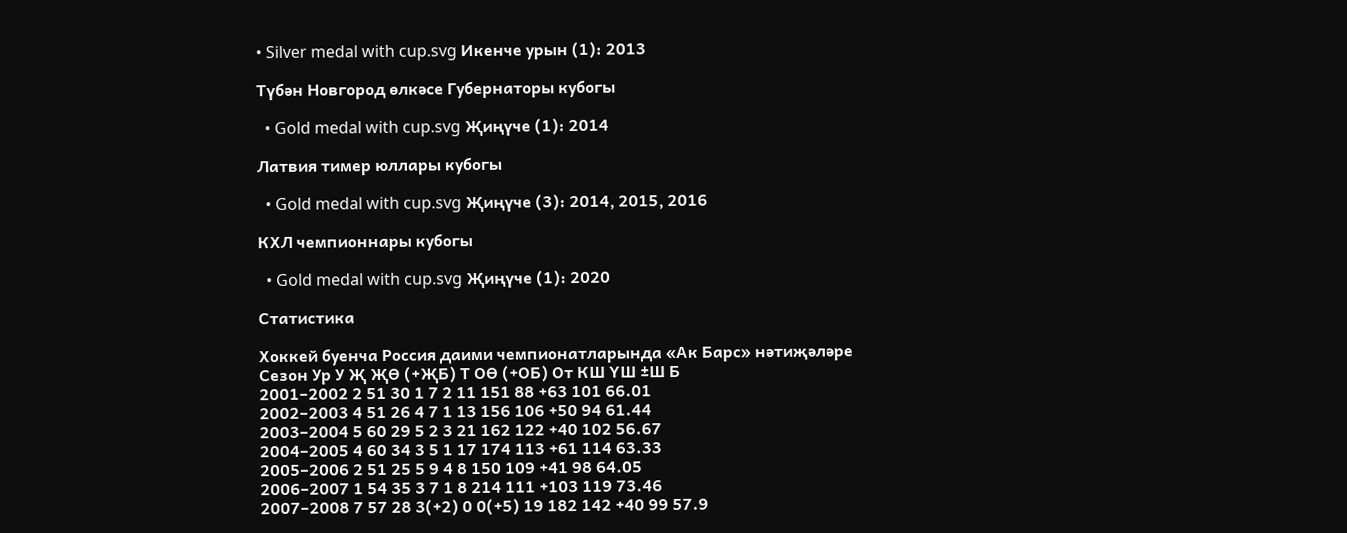• Silver medal with cup.svg Икенче урын (1): 2013

Түбән Новгород өлкәсе Губернаторы кубогы

  • Gold medal with cup.svg Җиңүче (1): 2014

Латвия тимер юллары кубогы

  • Gold medal with cup.svg Җиңүче (3): 2014, 2015, 2016

КХЛ чемпионнары кубогы

  • Gold medal with cup.svg Җиңүче (1): 2020

Статистика

Хоккей буенча Россия даими чемпионатларында «Ак Барс» нәтиҗәләре
Сезон Ур У Җ ҖӨ (+ҖБ) Т ОӨ (+ОБ) От КШ ҮШ ±Ш Б
2001–2002 2 51 30 1 7 2 11 151 88 +63 101 66.01
2002–2003 4 51 26 4 7 1 13 156 106 +50 94 61.44
2003–2004 5 60 29 5 2 3 21 162 122 +40 102 56.67
2004–2005 4 60 34 3 5 1 17 174 113 +61 114 63.33
2005–2006 2 51 25 5 9 4 8 150 109 +41 98 64.05
2006–2007 1 54 35 3 7 1 8 214 111 +103 119 73.46
2007–2008 7 57 28 3(+2) 0 0(+5) 19 182 142 +40 99 57.9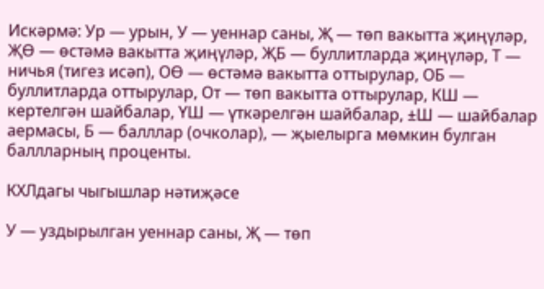Искәрмә: Ур — урын, У — уеннар саны, Җ — төп вакытта җиңүләр, ҖӨ — өстәмә вакытта җиңүләр, ҖБ — буллитларда җиңүләр, Т — ничья (тигез исәп), ОӨ — өстәмә вакытта оттырулар, ОБ — буллитларда оттырулар, От — төп вакытта оттырулар, КШ — кертелгән шайбалар, ҮШ — үткәрелгән шайбалар, ±Ш — шайбалар аермасы, Б — балллар (очколар), — җыелырга мөмкин булган баллларның проценты.

КХЛдагы чыгышлар нәтиҗәсе

У — уздырылган уеннар саны, Җ — төп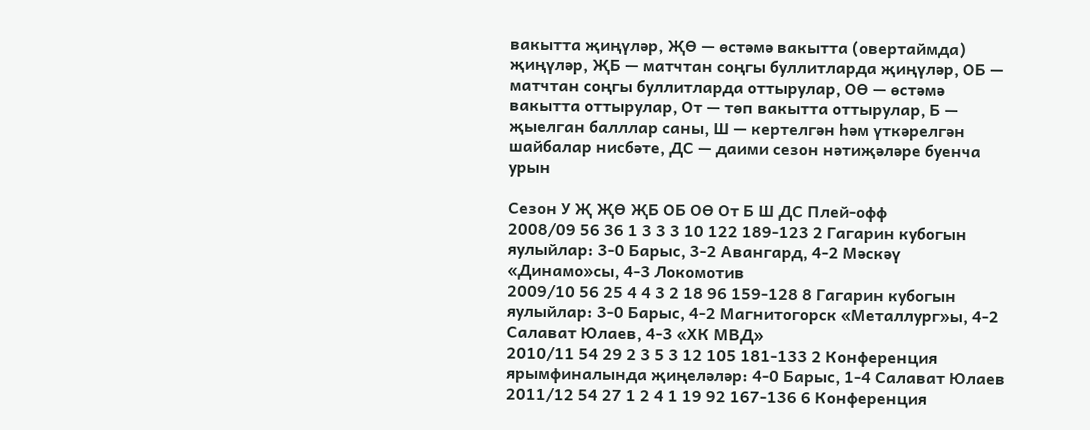вакытта җиңүләр, ҖӨ — өстәмә вакытта (овертаймда) җиңүләр, ҖБ — матчтан соңгы буллитларда җиңүләр, ОБ — матчтан соңгы буллитларда оттырулар, ОӨ — өстәмә вакытта оттырулар, От — төп вакытта оттырулар, Б — җыелган балллар саны, Ш — кертелгән һәм үткәрелгән шайбалар нисбәте, ДС — даими сезон нәтиҗәләре буенча урын

Сезон У Җ ҖӨ ҖБ ОБ ОӨ От Б Ш ДС Плей-офф
2008/09 56 36 1 3 3 3 10 122 189-123 2 Гагарин кубогын яулыйлар: 3-0 Барыс, 3-2 Авангард, 4-2 Мәскәү «Динамо»сы, 4-3 Локомотив
2009/10 56 25 4 4 3 2 18 96 159-128 8 Гагарин кубогын яулыйлар: 3-0 Барыс, 4-2 Магнитогорск «Металлург»ы, 4-2 Салават Юлаев, 4-3 «ХК МВД»
2010/11 54 29 2 3 5 3 12 105 181-133 2 Конференция ярымфиналында җиңеләләр: 4-0 Барыс, 1-4 Салават Юлаев
2011/12 54 27 1 2 4 1 19 92 167-136 6 Конференция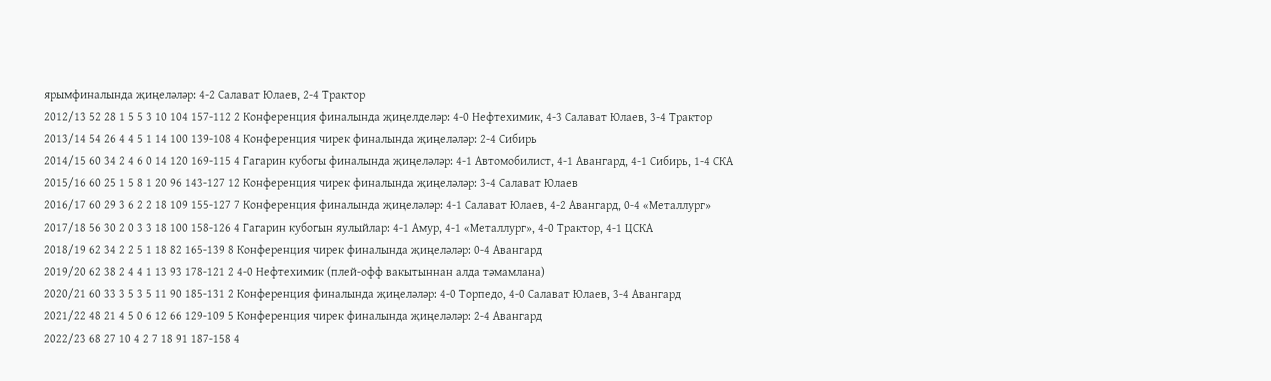ярымфиналында җиңеләләр: 4-2 Салават Юлаев, 2-4 Трактор
2012/13 52 28 1 5 5 3 10 104 157-112 2 Конференция финалында җиңелделәр: 4-0 Нефтехимик, 4-3 Салават Юлаев, 3-4 Трактор
2013/14 54 26 4 4 5 1 14 100 139-108 4 Конференция чирек финалында җиңеләләр: 2-4 Сибирь
2014/15 60 34 2 4 6 0 14 120 169-115 4 Гагарин кубогы финалында җиңеләләр: 4-1 Автомобилист, 4-1 Авангард, 4-1 Сибирь, 1-4 СКА
2015/16 60 25 1 5 8 1 20 96 143-127 12 Конференция чирек финалында җиңеләләр: 3-4 Салават Юлаев
2016/17 60 29 3 6 2 2 18 109 155-127 7 Конференция финалында җиңеләләр: 4-1 Салават Юлаев, 4-2 Авангард, 0-4 «Металлург»
2017/18 56 30 2 0 3 3 18 100 158-126 4 Гагарин кубогын яулыйлар: 4-1 Амур, 4-1 «Металлург», 4-0 Трактор, 4-1 ЦСКА
2018/19 62 34 2 2 5 1 18 82 165-139 8 Конференция чирек финалында җиңеләләр: 0-4 Авангард
2019/20 62 38 2 4 4 1 13 93 178-121 2 4-0 Нефтехимик (плей-офф вакытыннан алда тәмамлана)
2020/21 60 33 3 5 3 5 11 90 185-131 2 Конференция финалында җиңеләләр: 4-0 Торпедо, 4-0 Салават Юлаев, 3-4 Авангард
2021/22 48 21 4 5 0 6 12 66 129-109 5 Конференция чирек финалында җиңеләләр: 2-4 Авангард
2022/23 68 27 10 4 2 7 18 91 187-158 4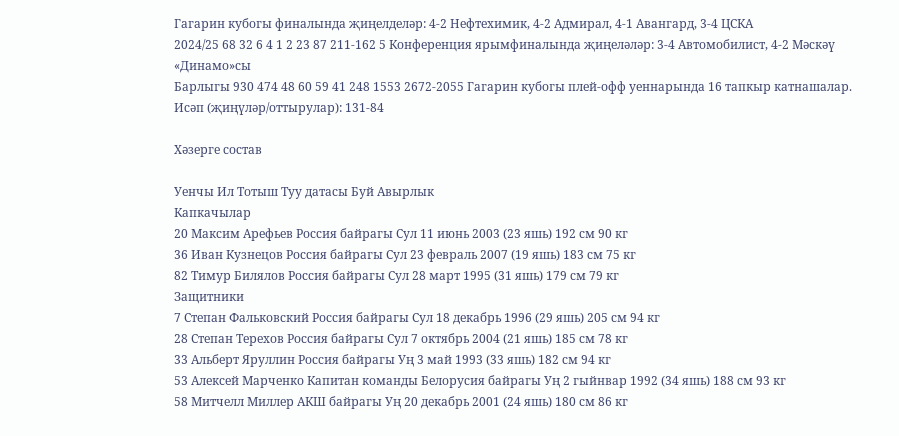Гагарин кубогы финалында җиңелделәр: 4-2 Нефтехимик, 4-2 Адмирал, 4-1 Авангард, 3-4 ЦСКА
2024/25 68 32 6 4 1 2 23 87 211-162 5 Конференция ярымфиналында җиңеләләр: 3-4 Автомобилист, 4-2 Мәскәү «Динамо»сы
Барлыгы 930 474 48 60 59 41 248 1553 2672-2055 Гагарин кубогы плей-офф уеннарында 16 тапкыр катнашалар. Исәп (җиңүләр/оттырулар): 131-84

Хәзерге состав

Уенчы Ил Тотыш Туу датасы Буй Авырлык
Капкачылар
20 Максим Арефьев Россия байрагы Сул 11 июнь 2003 (23 яшь) 192 см 90 кг
36 Иван Кузнецов Россия байрагы Сул 23 февраль 2007 (19 яшь) 183 см 75 кг
82 Тимур Билялов Россия байрагы Сул 28 март 1995 (31 яшь) 179 см 79 кг
Защитники
7 Степан Фальковский Россия байрагы Сул 18 декабрь 1996 (29 яшь) 205 см 94 кг
28 Степан Терехов Россия байрагы Сул 7 октябрь 2004 (21 яшь) 185 см 78 кг
33 Альберт Яруллин Россия байрагы Уң 3 май 1993 (33 яшь) 182 см 94 кг
53 Алексей Марченко Капитан команды Белорусия байрагы Уң 2 гыйнвар 1992 (34 яшь) 188 см 93 кг
58 Митчелл Миллер АКШ байрагы Уң 20 декабрь 2001 (24 яшь) 180 см 86 кг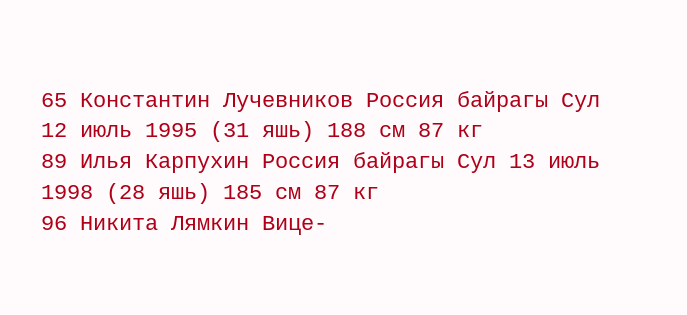65 Константин Лучевников Россия байрагы Сул 12 июль 1995 (31 яшь) 188 см 87 кг
89 Илья Карпухин Россия байрагы Сул 13 июль 1998 (28 яшь) 185 см 87 кг
96 Никита Лямкин Вице-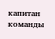капитан команды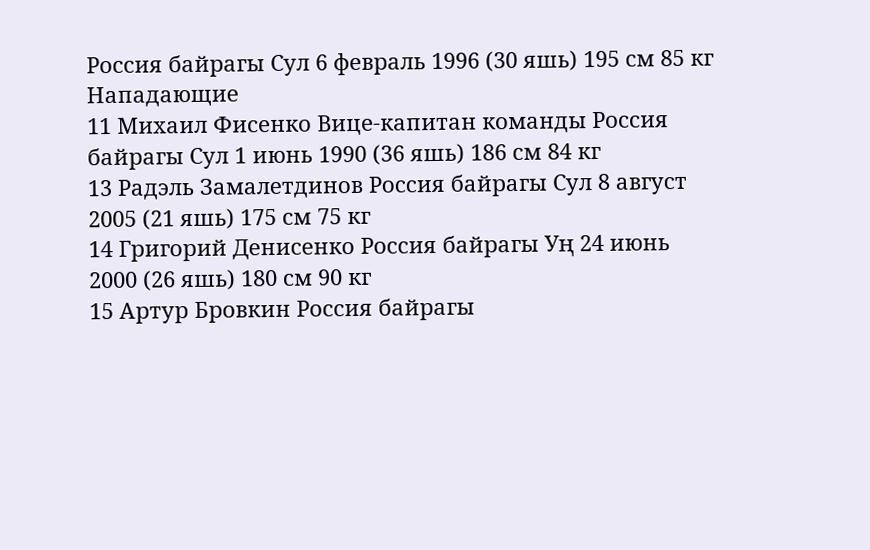Россия байрагы Сул 6 февраль 1996 (30 яшь) 195 см 85 кг
Нападающие
11 Михаил Фисенко Вице-капитан команды Россия байрагы Сул 1 июнь 1990 (36 яшь) 186 см 84 кг
13 Радэль Замалетдинов Россия байрагы Сул 8 август 2005 (21 яшь) 175 см 75 кг
14 Григорий Денисенко Россия байрагы Уң 24 июнь 2000 (26 яшь) 180 см 90 кг
15 Артур Бровкин Россия байрагы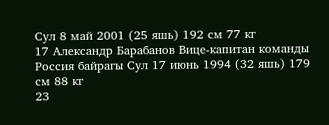Сул 8 май 2001 (25 яшь) 192 см 77 кг
17 Александр Барабанов Вице-капитан команды Россия байрагы Сул 17 июнь 1994 (32 яшь) 179 см 88 кг
23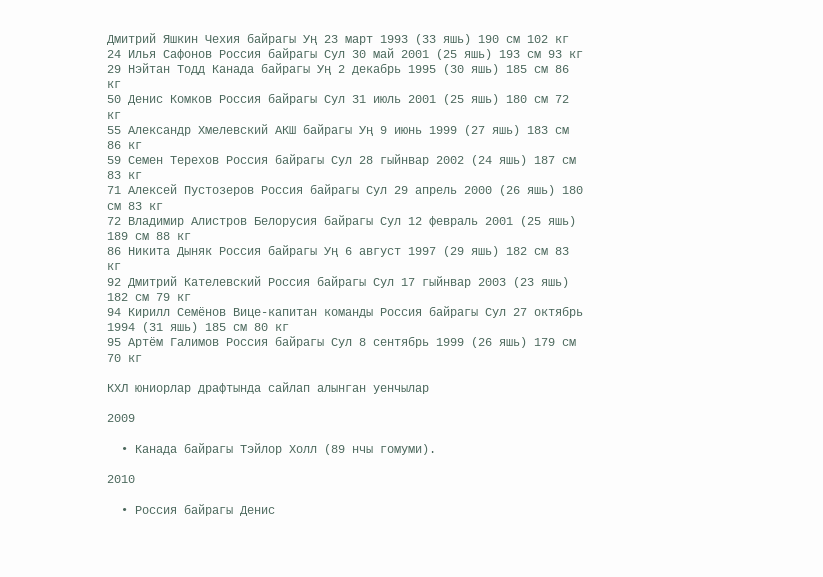Дмитрий Яшкин Чехия байрагы Уң 23 март 1993 (33 яшь) 190 см 102 кг
24 Илья Сафонов Россия байрагы Сул 30 май 2001 (25 яшь) 193 см 93 кг
29 Нэйтан Тодд Канада байрагы Уң 2 декабрь 1995 (30 яшь) 185 см 86 кг
50 Денис Комков Россия байрагы Сул 31 июль 2001 (25 яшь) 180 см 72 кг
55 Александр Хмелевский АКШ байрагы Уң 9 июнь 1999 (27 яшь) 183 см 86 кг
59 Семен Терехов Россия байрагы Сул 28 гыйнвар 2002 (24 яшь) 187 см 83 кг
71 Алексей Пустозеров Россия байрагы Сул 29 апрель 2000 (26 яшь) 180 см 83 кг
72 Владимир Алистров Белорусия байрагы Сул 12 февраль 2001 (25 яшь) 189 см 88 кг
86 Никита Дыняк Россия байрагы Уң 6 август 1997 (29 яшь) 182 см 83 кг
92 Дмитрий Кателевский Россия байрагы Сул 17 гыйнвар 2003 (23 яшь) 182 см 79 кг
94 Кирилл Семёнов Вице-капитан команды Россия байрагы Сул 27 октябрь 1994 (31 яшь) 185 см 80 кг
95 Артём Галимов Россия байрагы Сул 8 сентябрь 1999 (26 яшь) 179 см 70 кг

КХЛ юниорлар драфтында сайлап алынган уенчылар

2009

  • Канада байрагы Тэйлор Холл (89 нчы гомуми).

2010

  • Россия байрагы Денис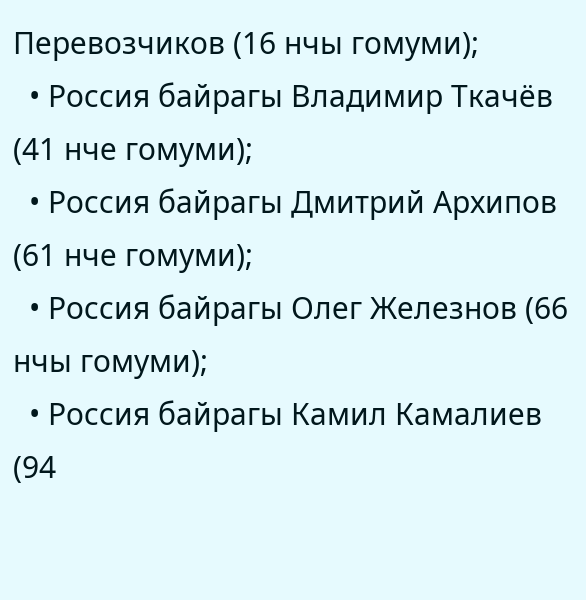Перевозчиков (16 нчы гомуми);
  • Россия байрагы Владимир Ткачёв (41 нче гомуми);
  • Россия байрагы Дмитрий Архипов (61 нче гомуми);
  • Россия байрагы Олег Железнов (66 нчы гомуми);
  • Россия байрагы Камил Камалиев (94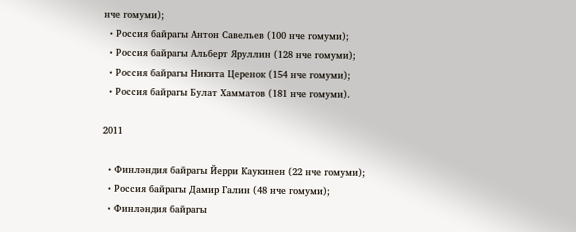нче гомуми);
  • Россия байрагы Антон Савельев (100 нче гомуми);
  • Россия байрагы Альберт Яруллин (128 нче гомуми);
  • Россия байрагы Никита Церенок (154 нче гомуми);
  • Россия байрагы Булат Хамматов (181 нче гомуми).

2011

  • Финләндия байрагы Йерри Каукинен (22 нче гомуми);
  • Россия байрагы Дамир Галин (48 нче гомуми);
  • Финләндия байрагы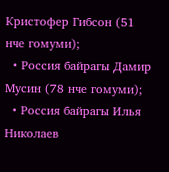Кристофер Гибсон (51 нче гомуми);
  • Россия байрагы Дамир Мусин (78 нче гомуми);
  • Россия байрагы Илья Николаев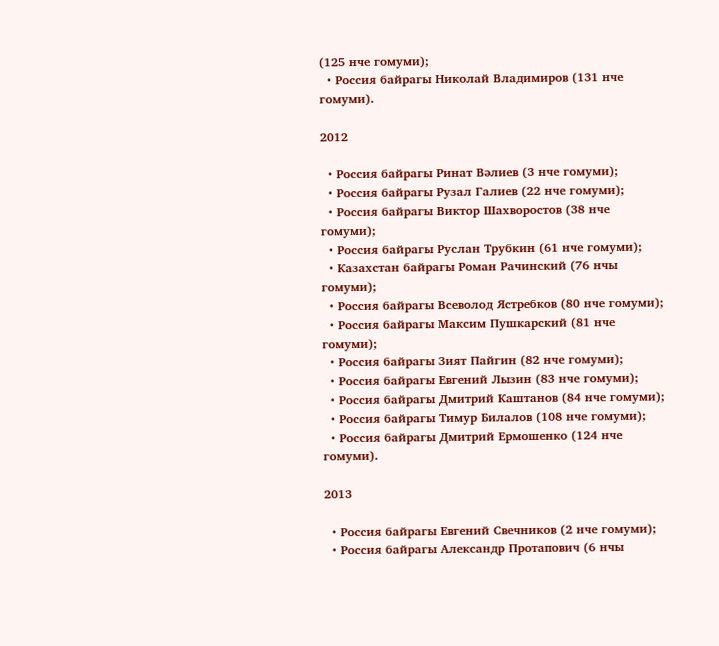(125 нче гомуми);
  • Россия байрагы Николай Владимиров (131 нче гомуми).

2012

  • Россия байрагы Ринат Вәлиев (3 нче гомуми);
  • Россия байрагы Рузал Галиев (22 нче гомуми);
  • Россия байрагы Виктор Шахворостов (38 нче гомуми);
  • Россия байрагы Руслан Трубкин (61 нче гомуми);
  • Казахстан байрагы Роман Рачинский (76 нчы гомуми);
  • Россия байрагы Всеволод Ястребков (80 нче гомуми);
  • Россия байрагы Максим Пушкарский (81 нче гомуми);
  • Россия байрагы Зият Пайгин (82 нче гомуми);
  • Россия байрагы Евгений Лызин (83 нче гомуми);
  • Россия байрагы Дмитрий Каштанов (84 нче гомуми);
  • Россия байрагы Тимур Билалов (108 нче гомуми);
  • Россия байрагы Дмитрий Ермошенко (124 нче гомуми).

2013

  • Россия байрагы Евгений Свечников (2 нче гомуми);
  • Россия байрагы Александр Протапович (6 нчы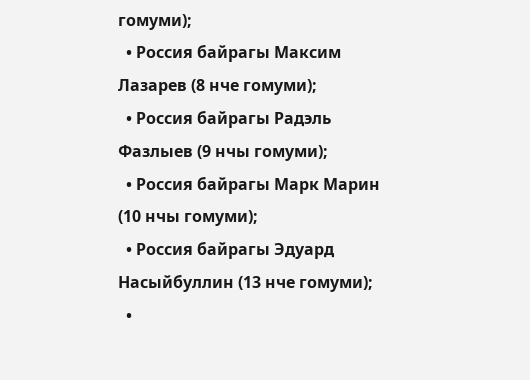гомуми);
  • Россия байрагы Максим Лазарев (8 нче гомуми);
  • Россия байрагы Радэль Фазлыев (9 нчы гомуми);
  • Россия байрагы Марк Марин (10 нчы гомуми);
  • Россия байрагы Эдуард Насыйбуллин (13 нче гомуми);
  •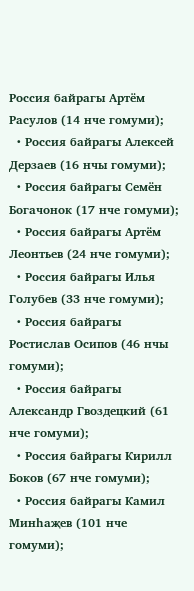Россия байрагы Артём Расулов (14 нче гомуми);
  • Россия байрагы Алексей Дерзаев (16 нчы гомуми);
  • Россия байрагы Семён Богачонок (17 нче гомуми);
  • Россия байрагы Артём Леонтьев (24 нче гомуми);
  • Россия байрагы Илья Голубев (33 нче гомуми);
  • Россия байрагы Ростислав Осипов (46 нчы гомуми);
  • Россия байрагы Александр Гвоздецкий (61 нче гомуми);
  • Россия байрагы Кирилл Боков (67 нче гомуми);
  • Россия байрагы Камил Минһаҗев (101 нче гомуми);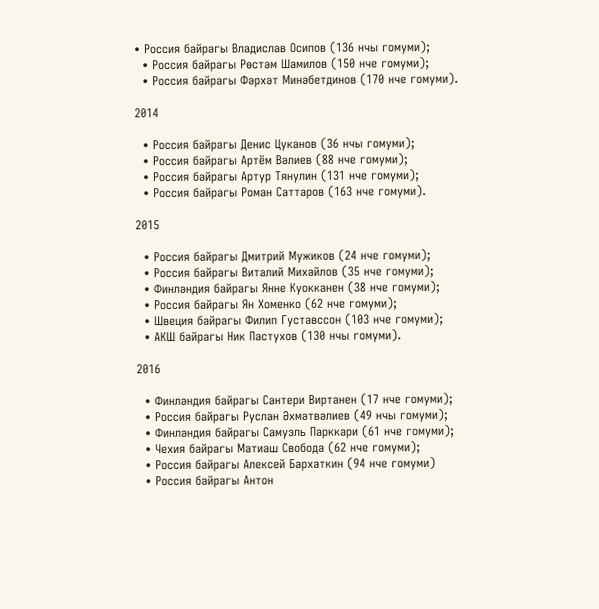• Россия байрагы Владислав Осипов (136 нчы гомуми);
  • Россия байрагы Рөстәм Шамилов (150 нче гомуми);
  • Россия байрагы Фәрхәт Минәбетдинов (170 нче гомуми).

2014

  • Россия байрагы Денис Цуканов (36 нчы гомуми);
  • Россия байрагы Артём Вәлиев (88 нче гомуми);
  • Россия байрагы Артур Тянулин (131 нче гомуми);
  • Россия байрагы Роман Саттаров (163 нче гомуми).

2015

  • Россия байрагы Дмитрий Мужиков (24 нче гомуми);
  • Россия байрагы Виталий Михайлов (35 нче гомуми);
  • Финләндия байрагы Янне Куокканен (38 нче гомуми);
  • Россия байрагы Ян Хоменко (62 нче гомуми);
  • Швеция байрагы Филип Густавссон (103 нче гомуми);
  • АКШ байрагы Ник Пастухов (130 нчы гомуми).

2016

  • Финләндия байрагы Сантери Виртанен (17 нче гомуми);
  • Россия байрагы Руслан Әхмәтвәлиев (49 нчы гомуми);
  • Финләндия байрагы Самуэль Парккари (61 нче гомуми);
  • Чехия байрагы Матиаш Свобода (62 нче гомуми);
  • Россия байрагы Алексей Бархаткин (94 нче гомуми)
  • Россия байрагы Антон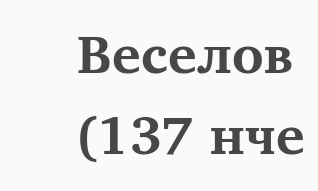Веселов (137 нче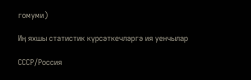гомуми)

Иң яхшы статистик күрсәткечләргә ия уенчылар

СССР/Россия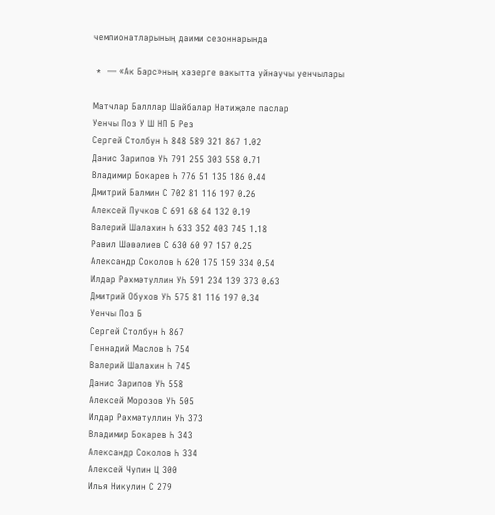чемпионатларының даими сезоннарында

 *  — «Ак Барс»ның хәзерге вакытта уйнаучы уенчылары

Матчлар Балллар Шайбалар Нәтиҗәле паслар
Уенчы Поз У Ш НП Б Рез
Сергей Столбун Һ 848 589 321 867 1.02
Данис Зарипов УҺ 791 255 303 558 0.71
Владимир Бокарев Һ 776 51 135 186 0.44
Дмитрий Балмин С 702 81 116 197 0.26
Алексей Пучков С 691 68 64 132 0.19
Валерий Шалахин Һ 633 352 403 745 1.18
Равил Шәвәлиев С 630 60 97 157 0.25
Александр Соколов Һ 620 175 159 334 0.54
Илдар Рәхмәтуллин УҺ 591 234 139 373 0.63
Дмитрий Обухов УҺ 575 81 116 197 0.34
Уенчы Поз Б
Сергей Столбун Һ 867
Геннадий Маслов Һ 754
Валерий Шалахин Һ 745
Данис Зарипов УҺ 558
Алексей Морозов УҺ 505
Илдар Рәхмәтуллин УҺ 373
Владимир Бокарев Һ 343
Александр Соколов Һ 334
Алексей Чупин Ц 300
Илья Никулин С 279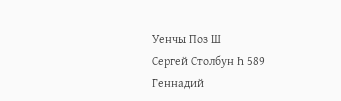Уенчы Поз Ш
Сергей Столбун Һ 589
Геннадий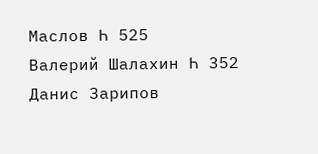Маслов Һ 525
Валерий Шалахин Һ 352
Данис Зарипов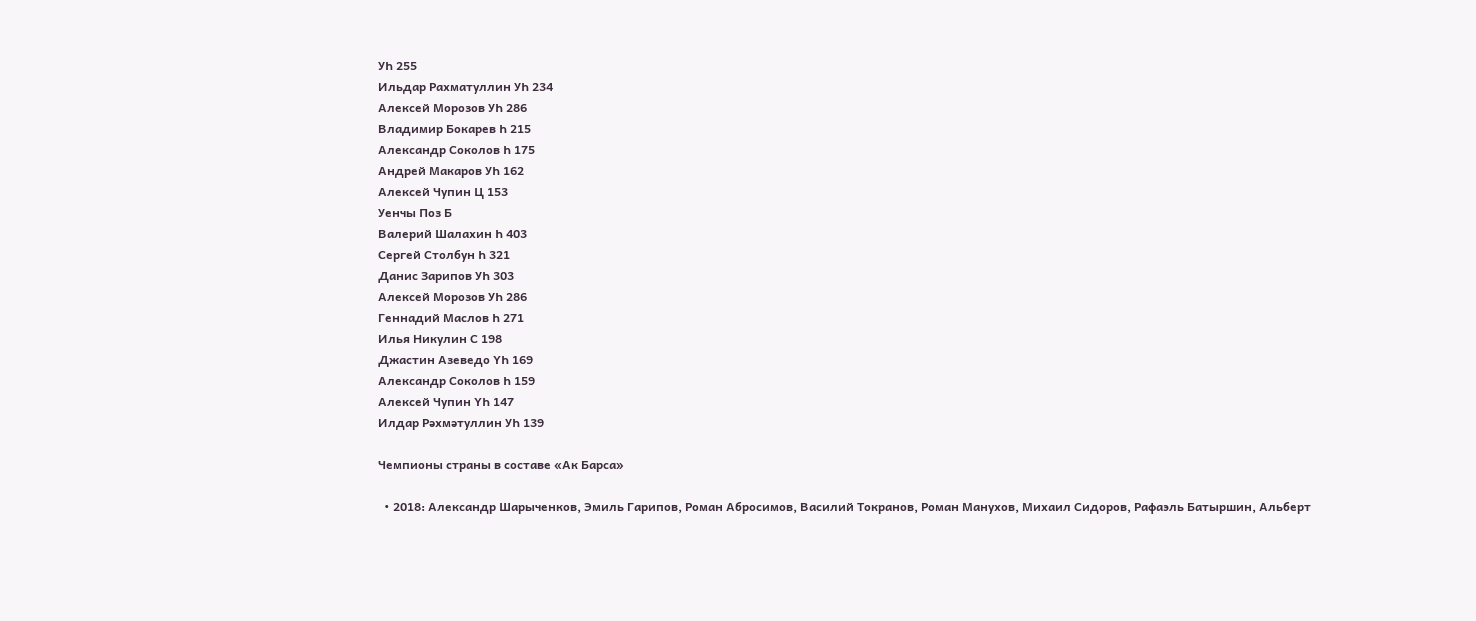УҺ 255
Ильдар Рахматуллин УҺ 234
Алексей Морозов УҺ 286
Владимир Бокарев Һ 215
Александр Соколов Һ 175
Андрей Макаров УҺ 162
Алексей Чупин Ц 153
Уенчы Поз Б
Валерий Шалахин Һ 403
Сергей Столбун Һ 321
Данис Зарипов УҺ 303
Алексей Морозов УҺ 286
Геннадий Маслов Һ 271
Илья Никулин С 198
Джастин Азеведо ҮҺ 169
Александр Соколов Һ 159
Алексей Чупин ҮҺ 147
Илдар Рәхмәтуллин УҺ 139

Чемпионы страны в составе «Ак Барса»

  • 2018: Александр Шарыченков, Эмиль Гарипов, Роман Абросимов, Василий Токранов, Роман Манухов, Михаил Сидоров, Рафаэль Батыршин, Альберт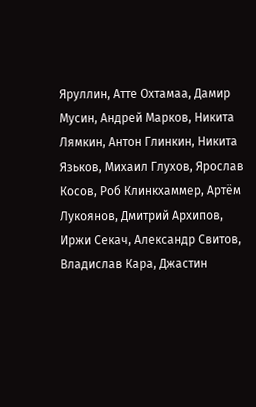Яруллин, Атте Охтамаа, Дамир Мусин, Андрей Марков, Никита Лямкин, Антон Глинкин, Никита Язьков, Михаил Глухов, Ярослав Косов, Роб Клинкхаммер, Артём Лукоянов, Дмитрий Архипов, Иржи Секач, Александр Свитов, Владислав Кара, Джастин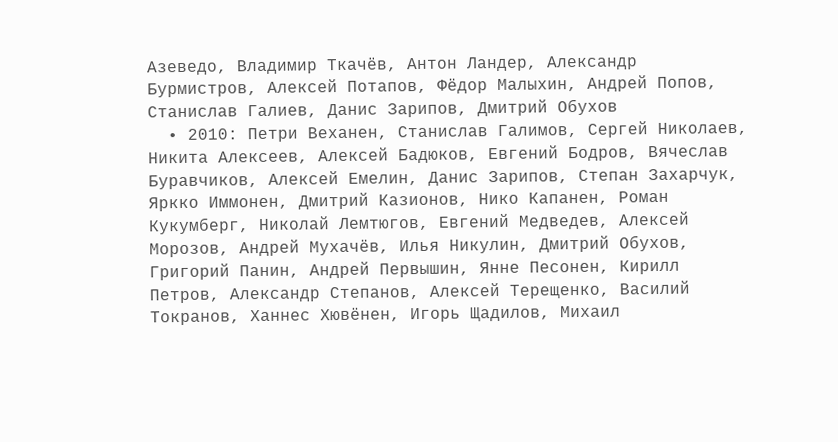Азеведо, Владимир Ткачёв, Антон Ландер, Александр Бурмистров, Алексей Потапов, Фёдор Малыхин, Андрей Попов, Станислав Галиев, Данис Зарипов, Дмитрий Обухов
  • 2010: Петри Веханен, Станислав Галимов, Сергей Николаев, Никита Алексеев, Алексей Бадюков, Евгений Бодров, Вячеслав Буравчиков, Алексей Емелин, Данис Зарипов, Степан Захарчук, Яркко Иммонен, Дмитрий Казионов, Нико Капанен, Роман Кукумберг, Николай Лемтюгов, Евгений Медведев, Алексей Морозов, Андрей Мухачёв, Илья Никулин, Дмитрий Обухов, Григорий Панин, Андрей Первышин, Янне Песонен, Кирилл Петров, Александр Степанов, Алексей Терещенко, Василий Токранов, Ханнес Хювёнен, Игорь Щадилов, Михаил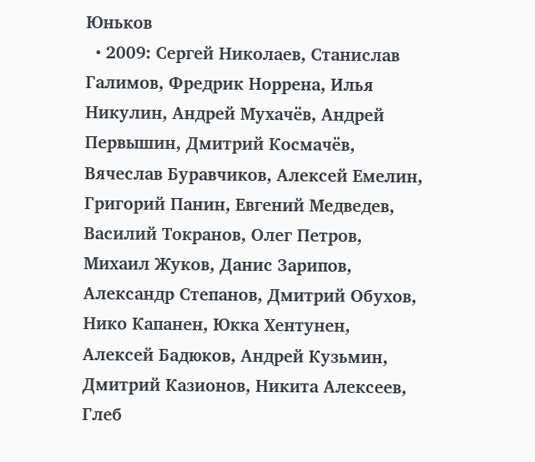Юньков
  • 2009: Сергей Николаев, Станислав Галимов, Фредрик Норрена, Илья Никулин, Андрей Мухачёв, Андрей Первышин, Дмитрий Космачёв, Вячеслав Буравчиков, Алексей Емелин, Григорий Панин, Евгений Медведев, Василий Токранов, Олег Петров, Михаил Жуков, Данис Зарипов, Александр Степанов, Дмитрий Обухов, Нико Капанен, Юкка Хентунен, Алексей Бадюков, Андрей Кузьмин, Дмитрий Казионов, Никита Алексеев, Глеб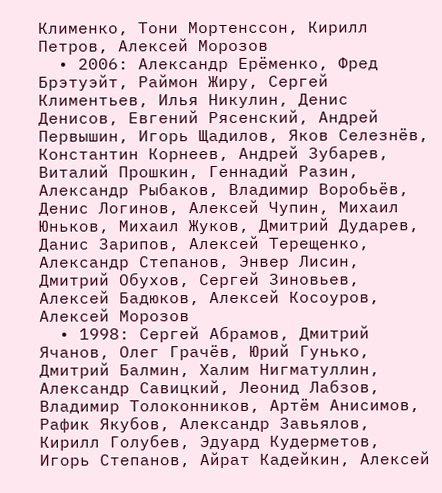Клименко, Тони Мортенссон, Кирилл Петров, Алексей Морозов
  • 2006: Александр Ерёменко, Фред Брэтуэйт, Раймон Жиру, Сергей Климентьев, Илья Никулин, Денис Денисов, Евгений Рясенский, Андрей Первышин, Игорь Щадилов, Яков Селезнёв, Константин Корнеев, Андрей Зубарев, Виталий Прошкин, Геннадий Разин, Александр Рыбаков, Владимир Воробьёв, Денис Логинов, Алексей Чупин, Михаил Юньков, Михаил Жуков, Дмитрий Дударев, Данис Зарипов, Алексей Терещенко, Александр Степанов, Энвер Лисин, Дмитрий Обухов, Сергей Зиновьев, Алексей Бадюков, Алексей Косоуров, Алексей Морозов
  • 1998: Сергей Абрамов, Дмитрий Ячанов, Олег Грачёв, Юрий Гунько, Дмитрий Балмин, Халим Нигматуллин, Александр Савицкий, Леонид Лабзов, Владимир Толоконников, Артём Анисимов, Рафик Якубов, Александр Завьялов, Кирилл Голубев, Эдуард Кудерметов, Игорь Степанов, Айрат Кадейкин, Алексей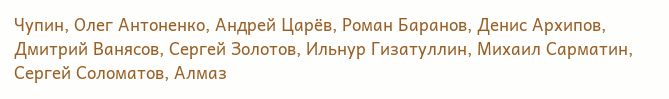Чупин, Олег Антоненко, Андрей Царёв, Роман Баранов, Денис Архипов, Дмитрий Ванясов, Сергей Золотов, Ильнур Гизатуллин, Михаил Сарматин, Сергей Соломатов, Алмаз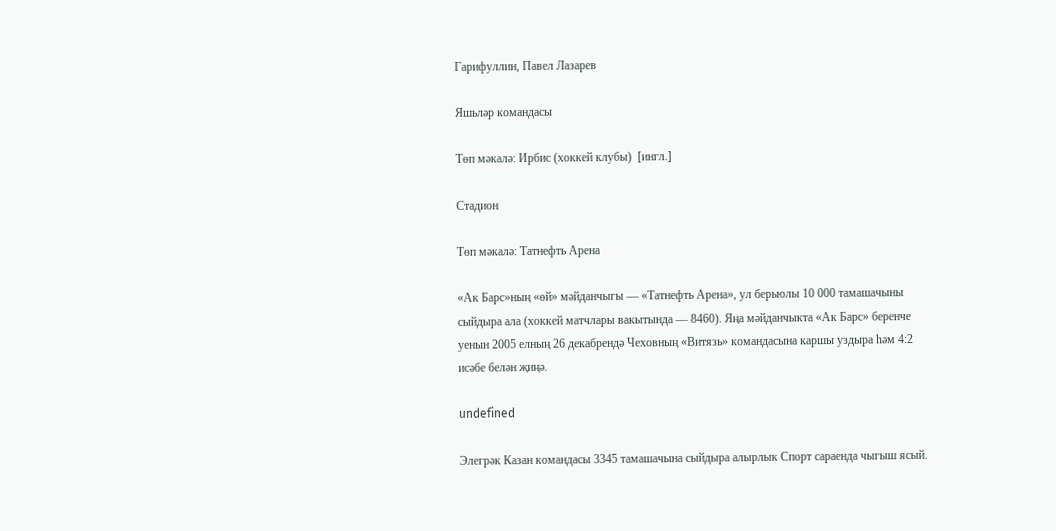Гарифуллин, Павел Лазарев

Яшьләр командасы

Төп мәкалә: Ирбис (хоккей клубы)  [ингл.]

Стадион

Төп мәкалә: Татнефть Арена

«Ак Барс»ның «өй» мәйданчыгы — «Татнефть Арена», ул берьюлы 10 000 тамашачыны сыйдыра ала (хоккей матчлары вакытында — 8460). Яңа мәйданчыкта «Ак Барс» беренче уенын 2005 елның 26 декабрендә Чеховның «Витязь» командасына каршы уздыра һәм 4:2 исәбе белән җиңә.

undefined

Элегрәк Казан командасы 3345 тамашачына сыйдыра алырлык Спорт сараенда чыгыш ясый.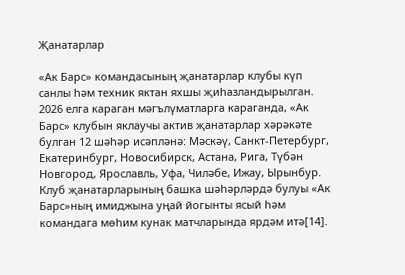Җанатарлар

«Ак Барс» командасының җанатарлар клубы күп санлы һәм техник яктан яхшы җиһазландырылган. 2026 елга караган мәгълүматларга караганда, «Ак Барс» клубын яклаучы актив җанатарлар хәрәкәте булган 12 шәһәр исәпләнә: Мәскәү, Санкт-Петербург, Екатеринбург, Новосибирск, Астана, Рига, Түбән Новгород, Ярославль, Уфа, Чиләбе, Ижау, Ырынбур. Клуб җанатарларының башка шәһәрләрдә булуы «Ак Барс»ның имиджына уңай йогынты ясый һәм командага мөһим кунак матчларында ярдәм итә[14].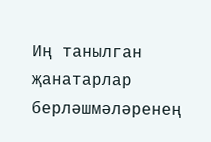Иң танылган җанатарлар берләшмәләренең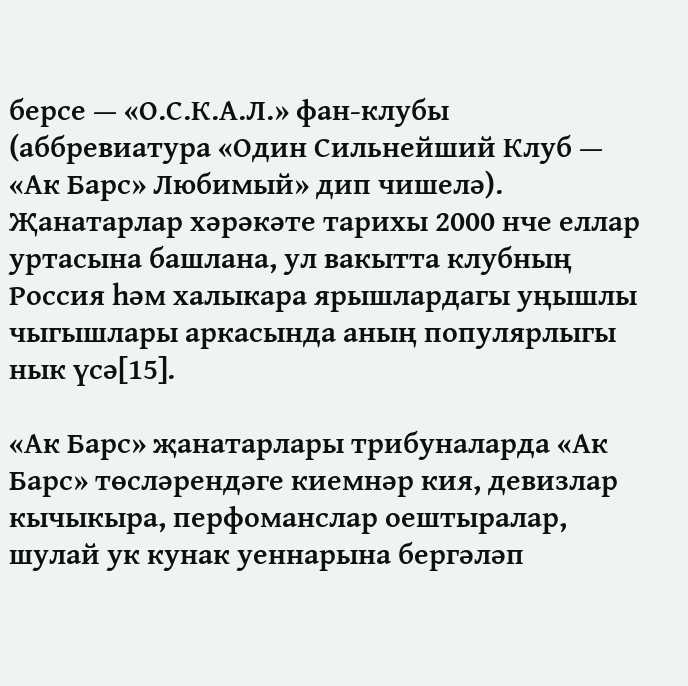берсе — «О.С.К.А.Л.» фан-клубы (аббревиатура «Один Сильнейший Клуб — «Ак Барс» Любимый» дип чишелә). Җанатарлар хәрәкәте тарихы 2000 нче еллар уртасына башлана, ул вакытта клубның Россия һәм халыкара ярышлардагы уңышлы чыгышлары аркасында аның популярлыгы нык үсә[15].

«Ак Барс» җанатарлары трибуналарда «Ак Барс» төсләрендәге киемнәр кия, девизлар кычыкыра, перфоманслар оештыралар, шулай ук кунак уеннарына бергәләп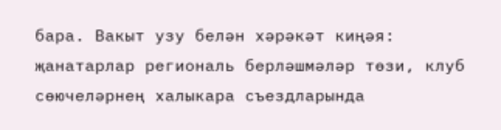бара. Вакыт узу белән хәрәкәт киңәя: җанатарлар региональ берләшмәләр төзи, клуб сөючеләрнең халыкара съездларында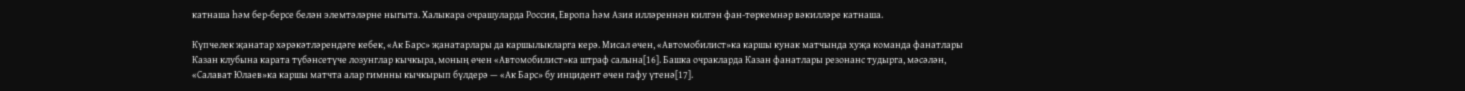катнаша һәм бер-берсе белән элемтәләрне ныгыта. Халыкара очрашуларда Россия, Европа һәм Азия илләреннән килгән фан-төркемнәр вәкилләре катнаша.

Күпчелек җанатар хәрәкәтләрендәге кебек, «Ак Барс» җанатарлары да каршылыкларга керә. Мисал өчен, «Автомобилист»ка каршы кунак матчында хуҗа команда фанатлары Казан клубына карата түбәнсетүче лозунглар кычкыра, моның өчен «Автомобилист»ка штраф салына[16]. Башка очракларда Казан фанатлары резонанс тудырга, мәсәлән, «Салават Юлаев»ка каршы матчта алар гимнны кычкырып бүлдерә — «Ак Барс» бу инцидент өчен гафу үтенә[17].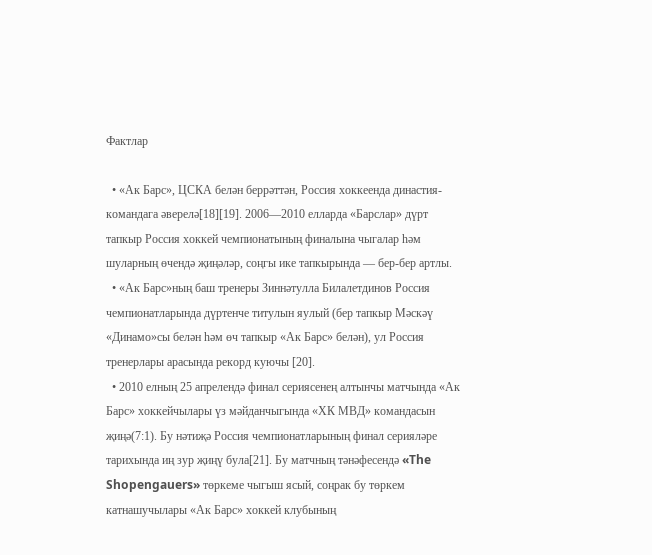Фактлар

  • «Ак Барс», ЦСКА белән беррәттән, Россия хоккеенда династия-командага әверелә[18][19]. 2006—2010 елларда «Барслар» дүрт тапкыр Россия хоккей чемпионатының финалына чыгалар һәм шуларның өчендә җиңәләр, соңгы ике тапкырында — бер-бер артлы.
  • «Ак Барс»ның баш тренеры Зиннәтулла Билалетдинов Россия чемпионатларында дүртенче титулын яулый (бер тапкыр Мәскәү «Динамо»сы белән һәм өч тапкыр «Ак Барс» белән), ул Россия тренерлары арасында рекорд куючы [20].
  • 2010 елның 25 апрелендә финал сериясенең алтынчы матчында «Ак Барс» хоккейчылары үз мәйданчыгында «ХК МВД» командасын җиңә(7:1). Бу нәтиҗә Россия чемпионатларының финал серияләре тарихында иң зур җиңү була[21]. Бу матчның тәнәфесендә «The Shopengauers» төркеме чыгыш ясый, соңрак бу төркем катнашучылары «Ак Барс» хоккей клубының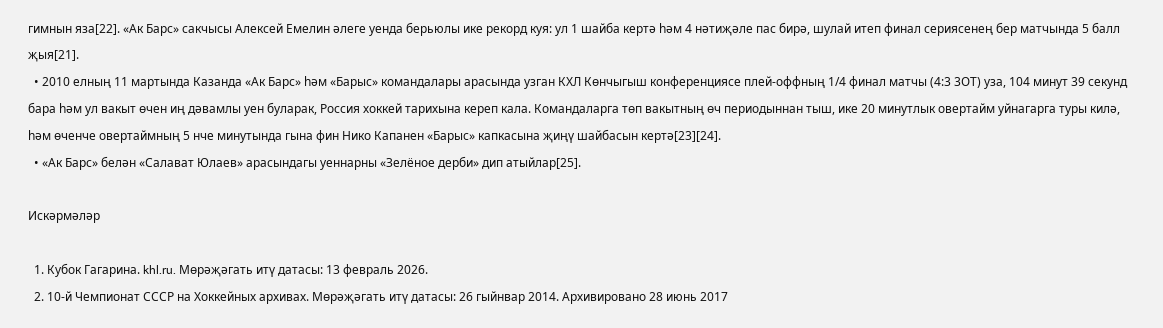гимнын яза[22]. «Ак Барс» сакчысы Алексей Емелин әлеге уенда берьюлы ике рекорд куя: ул 1 шайба кертә һәм 4 нәтиҗәле пас бирә, шулай итеп финал сериясенең бер матчында 5 балл җыя[21].
  • 2010 елның 11 мартында Казанда «Ак Барс» һәм «Барыс» командалары арасында узган КХЛ Көнчыгыш конференциясе плей-оффның 1/4 финал матчы (4:3 3ОТ) уза, 104 минут 39 секунд бара һәм ул вакыт өчен иң дәвамлы уен буларак, Россия хоккей тарихына кереп кала. Командаларга төп вакытның өч периодыннан тыш, ике 20 минутлык овертайм уйнагарга туры килә, һәм өченче овертаймның 5 нче минутында гына фин Нико Капанен «Барыс» капкасына җиңү шайбасын кертә[23][24].
  • «Ак Барс» белән «Салават Юлаев» арасындагы уеннарны «Зелёное дерби» дип атыйлар[25].

Искәрмәләр

  1. Кубок Гагарина. khl.ru. Мөрәҗәгать итү датасы: 13 февраль 2026.
  2. 10-й Чемпионат СССР на Хоккейных архивах. Мөрәҗәгать итү датасы: 26 гыйнвар 2014. Архивировано 28 июнь 2017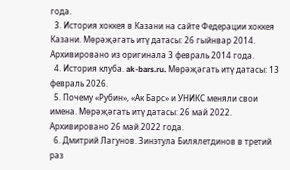года.
  3. История хоккея в Казани на сайте Федерации хоккея Казани. Мөрәҗәгать итү датасы: 26 гыйнвар 2014. Архивировано из оригинала 3 февраль 2014 года.
  4. История клуба. ak-bars.ru. Мөрәҗәгать итү датасы: 13 февраль 2026.
  5. Почему «Рубин», «Ак Барс» и УНИКС меняли свои имена. Мөрәҗәгать итү датасы: 26 май 2022. Архивировано 26 май 2022 года.
  6. Дмитрий Лагунов. Зинэтула Билялетдинов в третий раз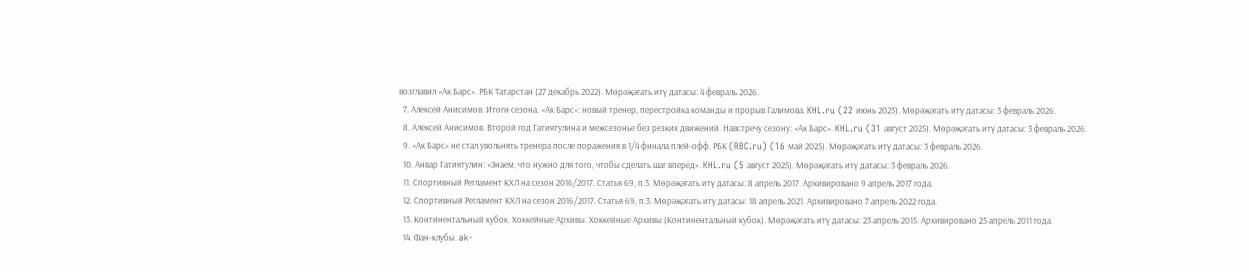возглавил «Ак Барс». РБК Татарстан (27 декабрь 2022). Мөрәҗәгать итү датасы: 4 февраль 2026.
  7. Алексей Анисимов. Итоги сезона. «Ак Барс»: новый тренер, перестройка команды и прорыв Галимова. KHL.ru (22 июнь 2025). Мөрәҗәгать итү датасы: 3 февраль 2026.
  8. Алексей Анисимов. Второй год Гатиятулина и межсезонье без резких движений. Навстречу сезону: «Ак Барс». KHL.ru (31 август 2025). Мөрәҗәгать итү датасы: 3 февраль 2026.
  9. «Ак Барс» не стал увольнять тренера после поражения в 1/4 финала плей-офф. РБК (RBC.ru) (16 май 2025). Мөрәҗәгать итү датасы: 3 февраль 2026.
  10. Анвар Гатиятулин: «Знаем, что нужно для того, чтобы сделать шаг вперёд». KHL.ru (5 август 2025). Мөрәҗәгать итү датасы: 3 февраль 2026.
  11. Спортивный Регламент КХЛ на сезон 2016/2017. Статья 69, п.3. Мөрәҗәгать итү датасы: 8 апрель 2017. Архивировано 9 апрель 2017 года.
  12. Спортивный Регламент КХЛ на сезон 2016/2017. Статья 69, п.3. Мөрәҗәгать итү датасы: 18 апрель 2021. Архивировано 7 апрель 2022 года.
  13. Континентальный кубок. Хоккейные Архивы. Хоккейные Архивы (Континентальный кубок). Мөрәҗәгать итү датасы: 23 апрель 2015. Архивировано 25 апрель 2011 года.
  14. Фан-клубы. ak-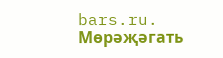bars.ru. Мөрәҗәгать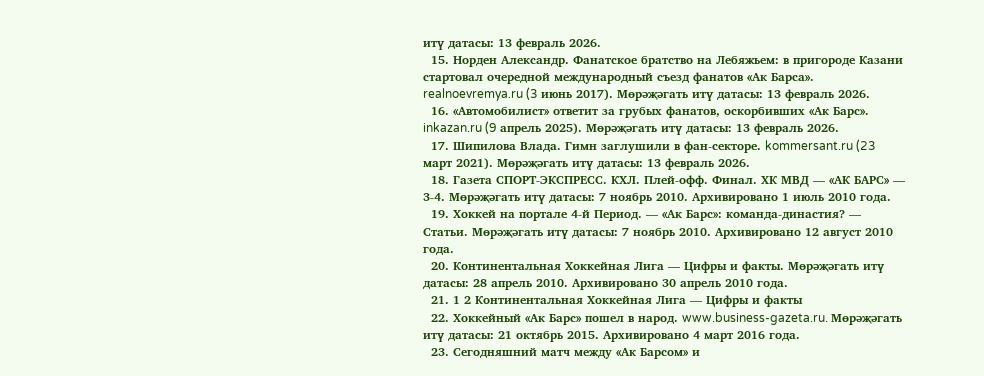итү датасы: 13 февраль 2026.
  15. Норден Александр. Фанатское братство на Лебяжьем: в пригороде Казани стартовал очередной международный съезд фанатов «Ак Барса». realnoevremya.ru (3 июнь 2017). Мөрәҗәгать итү датасы: 13 февраль 2026.
  16. «Автомобилист» ответит за грубых фанатов, оскорбивших «Ак Барс». inkazan.ru (9 апрель 2025). Мөрәҗәгать итү датасы: 13 февраль 2026.
  17. Шипилова Влада. Гимн заглушили в фан-секторе. kommersant.ru (23 март 2021). Мөрәҗәгать итү датасы: 13 февраль 2026.
  18. Газета СПОРТ-ЭКСПРЕСС. КХЛ. Плей-офф. Финал. ХК МВД — «АК БАРС» — 3-4. Мөрәҗәгать итү датасы: 7 ноябрь 2010. Архивировано 1 июль 2010 года.
  19. Хоккей на портале 4-й Период. — «Ак Барс»: команда-династия? — Статьи. Мөрәҗәгать итү датасы: 7 ноябрь 2010. Архивировано 12 август 2010 года.
  20. Континентальная Хоккейная Лига — Цифры и факты. Мөрәҗәгать итү датасы: 28 апрель 2010. Архивировано 30 апрель 2010 года.
  21. 1 2 Континентальная Хоккейная Лига — Цифры и факты
  22. Хоккейный «Ак Барс» пошел в народ. www.business-gazeta.ru. Мөрәҗәгать итү датасы: 21 октябрь 2015. Архивировано 4 март 2016 года.
  23. Сегодняшний матч между «Ак Барсом» и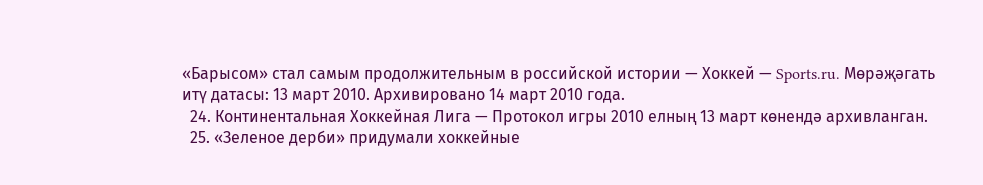«Барысом» стал самым продолжительным в российской истории — Хоккей — Sports.ru. Мөрәҗәгать итү датасы: 13 март 2010. Архивировано 14 март 2010 года.
  24. Континентальная Хоккейная Лига — Протокол игры 2010 елның 13 март көнендә архивланган.
  25. «Зеленое дерби» придумали хоккейные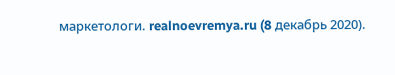маркетологи. realnoevremya.ru (8 декабрь 2020).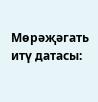Мөрәҗәгать итү датасы: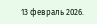13 февраль 2026.